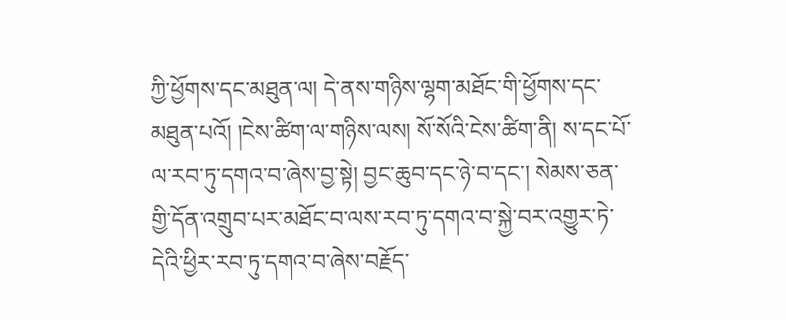ཀྱི་ཕྱོགས་དང་མཐུན་ལ། དེ་ནས་གཉིས་ལྷག་མཐོང་གི་ཕྱོགས་དང་མཐུན་པའོ། །ངེས་ཚིག་ལ་གཉིས་ལས། སོ་སོའི་ངེས་ཚིག་ནི། ས་དང་པོ་ལ་རབ་ཏུ་དགའ་བ་ཞེས་བྱ་སྟེ། བྱང་ཆུབ་དང་ཉེ་བ་དང་། སེམས་ཅན་གྱི་དོན་འགྲུབ་པར་མཐོང་བ་ལས་རབ་ཏུ་དགའ་བ་སྐྱེ་བར་འགྱུར་ཏེ་དེའི་ཕྱིར་རབ་ཏུ་དགའ་བ་ཞེས་བརྗོད་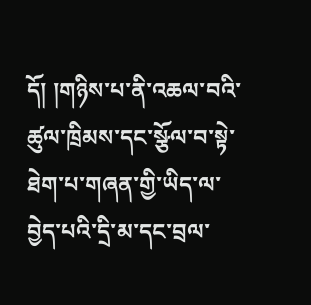དོ། །གཉིས་པ་ནི་འཆལ་བའི་ཚུལ་ཁྲིམས་དང་སྩོལ་བ་སྟེ་ཐེག་པ་གཞན་གྱི་ཡིད་ལ་བྱེད་པའི་དྲི་མ་དང་བྲལ་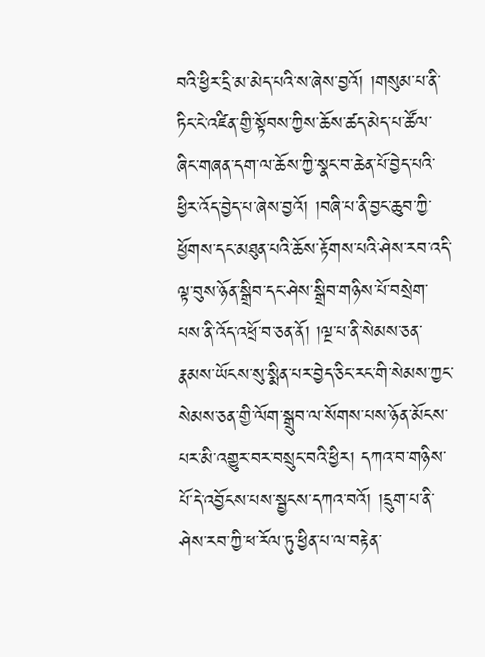བའི་ཕྱིར་དྲི་མ་མེད་པའི་ས་ཞེས་བྱའོ། །གསུམ་པ་ནི་ཏིང་ངེ་འཛིན་གྱི་སྟོབས་ཀྱིས་ཆོས་ཚད་མེད་པ་ཚོལ་ཞིང་གཞན་དག་ལ་ཆོས་ཀྱི་སྣང་བ་ཆེན་པོ་བྱེད་པའི་ཕྱིར་འོད་བྱེད་པ་ཞེས་བྱའོ། །བཞི་པ་ནི་བྱང་ཆུབ་ཀྱི་ཕྱོགས་དང་མཐུན་པའི་ཆོས་རྟོགས་པའི་ཤེས་རབ་འདི་ལྟ་བུས་ཉོན་སྒྲིབ་དང་ཤེས་སྒྲིབ་གཉིས་པོ་བསྲེག་པས་ནི་འོད་འཕྲོ་བ་ཅན་ནོ། །ལྔ་པ་ནི་སེམས་ཅན་རྣམས་ཡོངས་སུ་སྨིན་པར་བྱེད་ཅིང་རང་གི་སེམས་ཀྱང་སེམས་ཅན་གྱི་ལོག་སྒྲུབ་ལ་སོགས་པས་ཉོན་མོངས་པར་མི་འགྱུར་བར་བསྲུང་བའི་ཕྱིར། དཀའ་བ་གཉིས་པོ་དེ་འབྱོངས་པས་སྦྱངས་དཀའ་བའོ། །དྲུག་པ་ནི་ཤེས་རབ་ཀྱི་ཕ་རོལ་ཏུ་ཕྱིན་པ་ལ་བརྟེན་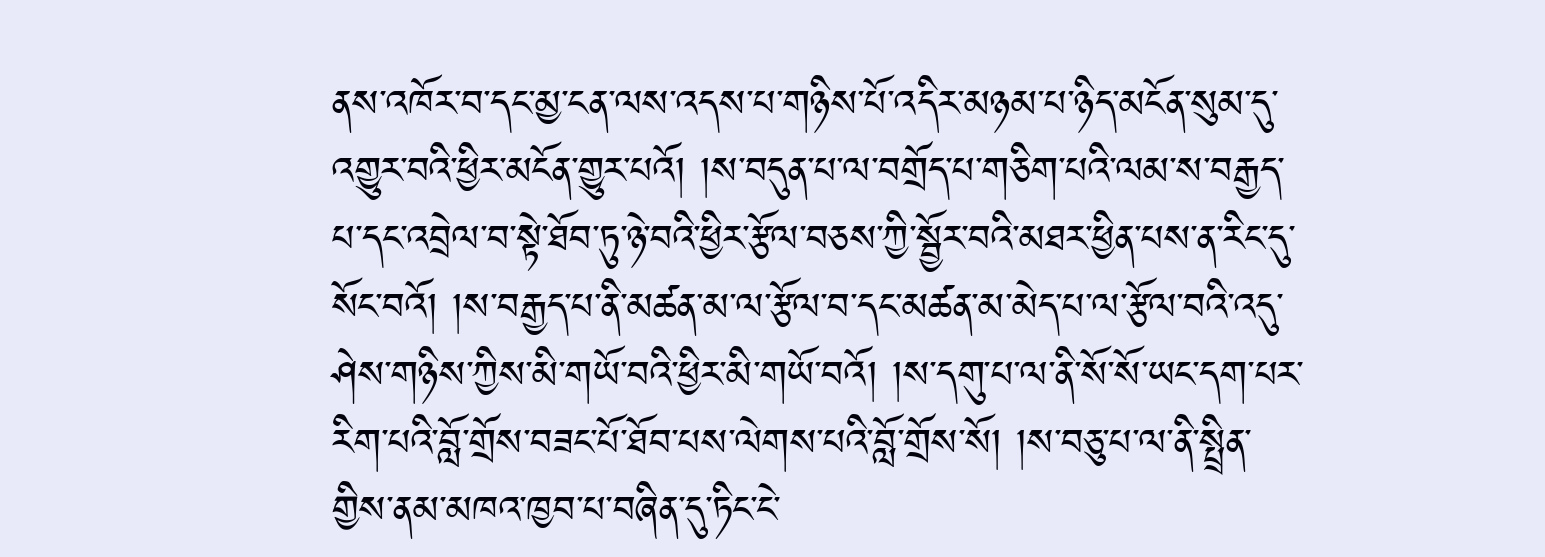ནས་འཁོར་བ་དང་མྱ་ངན་ལས་འདས་པ་གཉིས་པོ་འདིར་མཉམ་པ་ཉིད་མངོན་སུམ་དུ་འགྱུར་བའི་ཕྱིར་མངོན་གྱུར་པའོ། །ས་བདུན་པ་ལ་བགྲོད་པ་གཅིག་པའི་ལམ་ས་བརྒྱད་པ་དང་འབྲེལ་བ་སྟེ་ཐོབ་ཏུ་ཉེ་བའི་ཕྱིར་རྩོལ་བཅས་ཀྱི་སྦྱོར་བའི་མཐར་ཕྱིན་པས་ན་རིང་དུ་སོང་བའོ། །ས་བརྒྱད་པ་ནི་མཚན་མ་ལ་རྩོལ་བ་དང་མཚན་མ་མེད་པ་ལ་རྩོལ་བའི་འདུ་ཤེས་གཉིས་ཀྱིས་མི་གཡོ་བའི་ཕྱིར་མི་གཡོ་བའོ། །ས་དགུ་པ་ལ་ནི་སོ་སོ་ཡང་དག་པར་རིག་པའི་བློ་གྲོས་བཟང་པོ་ཐོབ་པས་ལེགས་པའི་བློ་གྲོས་སོ། །ས་བཅུ་པ་ལ་ནི་སྤྲིན་གྱིས་ནམ་མཁའ་ཁྱབ་པ་བཞིན་དུ་ཏིང་ངེ་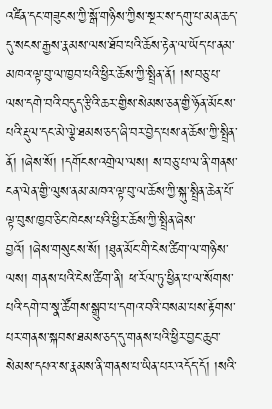འཛིན་དང་གཟུངས་ཀྱི་སྒོ་གཉིས་ཀྱིས་སྔར་ས་དགུ་པ་མན་ཆད་དུ་སངས་རྒྱས་རྣམས་ལས་ཐོབ་པའི་ཆོས་རྟེན་ལ་ཡོད་པ་ནམ་མཁའ་ལྟ་བུ་ལ་ཁྱབ་པའི་ཕྱིར་ཆོས་ཀྱི་སྤྲིན་ནོ། །ས་བཅུ་པ་ལས་དགེ་བའི་བདུད་རྩིའི་ཆར་གྱིས་སེམས་ཅན་གྱི་ཉོན་མོངས་པའི་རྡུལ་དང་མེ་ལྕེ་ཐམས་ཅད་ཞི་བར་བྱེད་པས་ན་ཆོས་ཀྱི་སྤྲིན་ནོ། །ཞེས་སོ། །དགོངས་འགྲེལ་ལས། ས་བཅུ་པ་ལ་ནི་གནས་ངན་ལེན་གྱི་ལུས་ནམ་མཁའ་ལྟ་བུ་ལ་ཆོས་ཀྱི་སྐུ་སྤྲིན་ཆེན་པོ་ལྟ་བུས་ཁྱབ་ཅིང་ཁེངས་པའི་ཕྱིར་ཆོས་ཀྱི་སྤྲིན་ཞེས་བྱའོ། །ཞེས་གསུངས་སོ། །ཐུན་མོང་གི་ངེས་ཚིག་ལ་གཉིས་ལས། གནས་པའི་ངེས་ཚིག་ནི། ཕ་རོལ་ཏུ་ཕྱིན་པ་ལ་སོགས་པའི་དགེ་བ་སྣ་ཚོགས་སྒྲུབ་པ་དགའ་བའི་བསམ་པས་རྟོགས་པར་གནས་སྐབས་ཐམས་ཅད་དུ་གནས་པའི་ཕྱིར་བྱང་ཆུབ་སེམས་དཔའ་ས་རྣམས་ནི་གནས་པ་ཡིན་པར་འདོད་དོ། །སའི་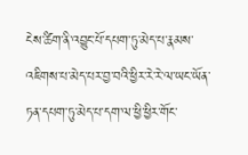ངེས་ཚིག་ནི་འབྱུང་པོ་དཔག་ཏུ་མེད་པ་རྣམས་འཇིགས་པ་མེད་པར་བྱ་བའི་ཕྱིར་རེ་རེ་ལ་ཡང་ཡོན་ཏན་དཔག་ཏུ་མེད་པ་དག་ལ་ཕྱི་ཕྱིར་གོང་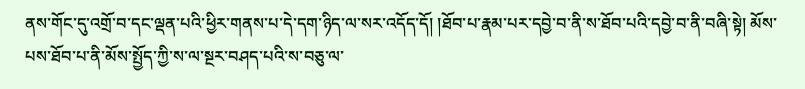ནས་གོང་དུ་འགྲོ་བ་དང་ལྡན་པའི་ཕྱིར་གནས་པ་དེ་དག་ཉིད་ལ་སར་འདོད་དོ། །ཐོབ་པ་རྣམ་པར་དབྱེ་བ་ནི་ས་ཐོབ་པའི་དབྱེ་བ་ནི་བཞི་སྟེ། མོས་པས་ཐོབ་པ་ནི་མོས་སྤྱོད་ཀྱི་ས་ལ་སྔར་བཤད་པའི་ས་བཅུ་ལ་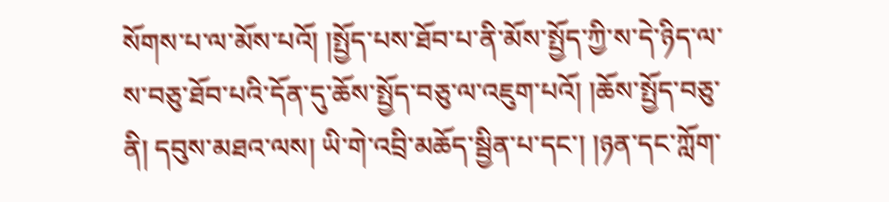སོགས་པ་ལ་མོས་པའོ། །སྤྱོད་པས་ཐོབ་པ་ནི་མོས་སྤྱོད་ཀྱི་ས་དེ་ཉིད་ལ་ས་བཅུ་ཐོབ་པའི་དོན་དུ་ཆོས་སྤྱོད་བཅུ་ལ་འཇུག་པའོ། །ཆོས་སྤྱོད་བཅུ་ནི། དབུས་མཐའ་ལས། ཡི་གེ་འབྲི་མཆོད་སྦྱིན་པ་དང་། །ཉན་དང་ཀློག་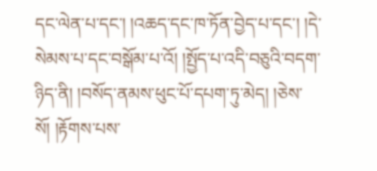དང་ལེན་པ་དང་། །འཆད་དང་ཁ་ཏོན་བྱེད་པ་དང་། །དེ་སེམས་པ་དང་བསྒོམ་པ་འོ། །སྤྱོད་པ་འདི་བཅུའི་བདག་ཉིད་ནི། །བསོད་ནམས་ཕུང་པོ་དཔག་ཏུ་མེད། །ཅེས་སོ། །རྟོགས་པས་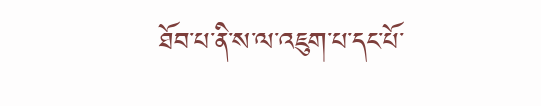ཐོབ་པ་ནི་ས་ལ་འཇུག་པ་དང་པོ་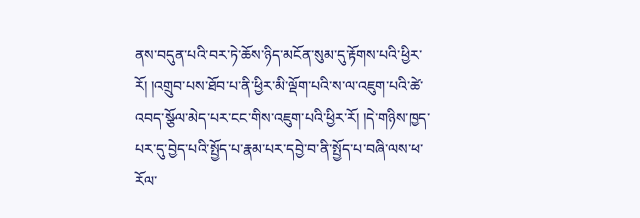ནས་བདུན་པའི་བར་ཏེ་ཆོས་ཉིད་མངོན་སུམ་དུ་རྟོགས་པའི་ཕྱིར་རོ། །འགྲུབ་པས་ཐོབ་པ་ནི་ཕྱིར་མི་ལྡོག་པའི་ས་ལ་འཇུག་པའི་ཚེ་འབད་སྩོལ་མེད་པར་ངང་གིས་འཇུག་པའི་ཕྱིར་རོ། །དེ་གཉིས་ཁྱད་པར་དུ་བྱེད་པའི་སྤྱོད་པ་རྣམ་པར་དབྱེ་བ་ནི་སྤྱོད་པ་བཞི་ལས་ཕ་རོལ་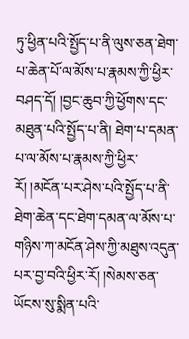ཏུ་ཕྱིན་པའི་སྤྱོད་པ་ནི་ལུས་ཅན་ཐེག་པ་ཆེན་པོ་ལ་མོས་པ་རྣམས་ཀྱི་ཕྱིར་བཤད་དོ། །བྱང་ཆུབ་ཀྱི་ཕྱོགས་དང་མཐུན་པའི་སྤྱོད་པ་ནི། ཐེག་པ་དམན་པ་ལ་མོས་པ་རྣམས་ཀྱི་ཕྱིར་རོ། །མངོན་པར་ཤེས་པའི་སྤྱོད་པ་ནི་ཐེག་ཆེན་དང་ཐེག་དམན་ལ་མོས་པ་གཉིས་ཀ་མངོན་ཤེས་ཀྱི་མཐུས་འདུན་པར་བྱ་བའི་ཕྱིར་རོ། །སེམས་ཅན་ཡོངས་སུ་སྨིན་པའི་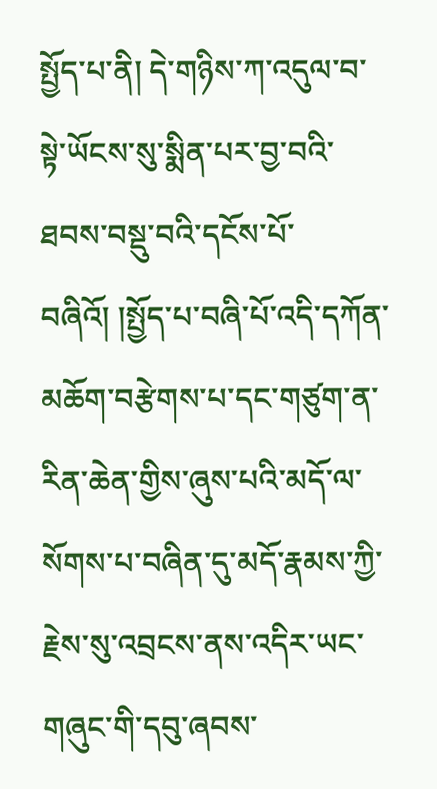སྤྱོད་པ་ནི། དེ་གཉིས་ཀ་འདུལ་བ་སྟེ་ཡོངས་སུ་སྨིན་པར་བྱ་བའི་ཐབས་བསྡུ་བའི་དངོས་པོ་བཞིའོ། །སྤྱོད་པ་བཞི་པོ་འདི་དཀོན་མཆོག་བརྩེགས་པ་དང་གཙུག་ན་རིན་ཆེན་གྱིས་ཞུས་པའི་མདོ་ལ་སོགས་པ་བཞིན་དུ་མདོ་རྣམས་ཀྱི་རྗེས་སུ་འབྲངས་ནས་འདིར་ཡང་གཞུང་གི་དབུ་ཞབས་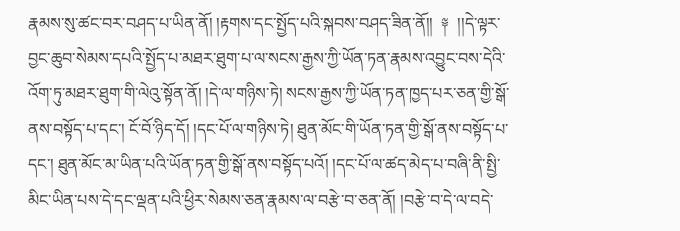རྣམས་སུ་ཚང་བར་བཤད་པ་ཡིན་ནོ། །རྟགས་དང་སྤྱོད་པའི་སྐབས་བཤད་ཟིན་ནོ།།  ༈  །།དེ་ལྟར་བྱང་ཆུབ་སེམས་དཔའི་སྤྱོད་པ་མཐར་ཐུག་པ་ལ་སངས་རྒྱས་ཀྱི་ཡོན་ཏན་རྣམས་འབྱུང་བས་དེའི་འོག་ཏུ་མཐར་ཐུག་གི་ལེའུ་སྟོན་ནོ། །དེ་ལ་གཉིས་ཏེ། སངས་རྒྱས་ཀྱི་ཡོན་ཏན་ཁྱད་པར་ཅན་གྱི་སྒོ་ནས་བསྟོད་པ་དང་། ངོ་བོ་ཉིད་དོ། །དང་པོ་ལ་གཉིས་ཏེ། ཐུན་མོང་གི་ཡོན་ཏན་གྱི་སྒོ་ནས་བསྟོད་པ་དང་། ཐུན་མོང་མ་ཡིན་པའི་ཡོན་ཏན་གྱི་སྒོ་ནས་བསྟོད་པའོ། །དང་པོ་ལ་ཚད་མེད་པ་བཞི་ནི་སྤྱི་མིང་ཡིན་པས་དེ་དང་ལྡན་པའི་ཕྱིར་སེམས་ཅན་རྣམས་ལ་བརྩེ་བ་ཅན་ནོ། །བརྩེ་བ་དེ་ལ་བདེ་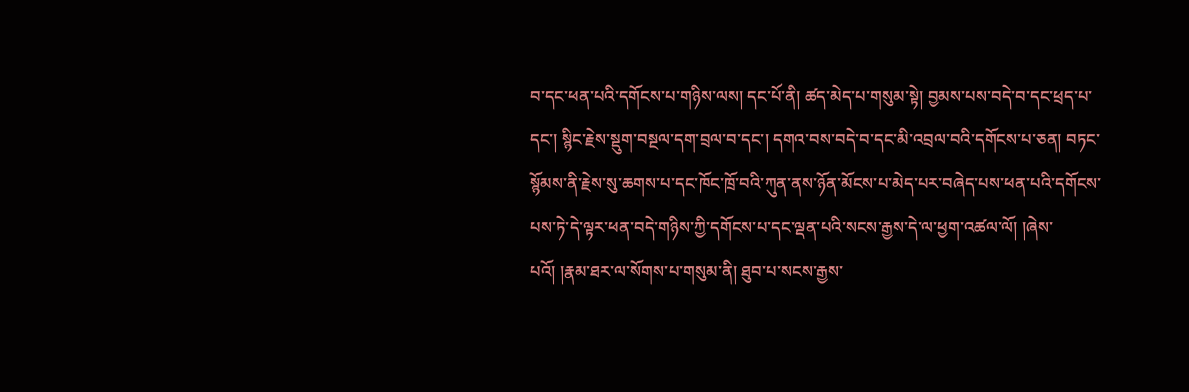བ་དང་ཕན་པའི་དགོངས་པ་གཉིས་ལས། དང་པོ་ནི། ཚད་མེད་པ་གསུམ་སྟེ། བྱམས་པས་བདེ་བ་དང་ཕྲད་པ་དང་། སྙིང་རྗེས་སྡུག་བསྔལ་དག་བྲལ་བ་དང་། དགའ་བས་བདེ་བ་དང་མི་འབྲལ་བའི་དགོངས་པ་ཅན། བཏང་སྙོམས་ནི་རྗེས་སུ་ཆགས་པ་དང་ཁོང་ཁྲོ་བའི་ཀུན་ནས་ཉོན་མོངས་པ་མེད་པར་བཞེད་པས་ཕན་པའི་དགོངས་པས་ཏེ་དེ་ལྟར་ཕན་བདེ་གཉིས་ཀྱི་དགོངས་པ་དང་ལྡན་པའི་སངས་རྒྱས་དེ་ལ་ཕྱག་འཚལ་ལོ། །ཞེས་པའོ། །རྣམ་ཐར་ལ་སོགས་པ་གསུམ་ནི། ཐུབ་པ་སངས་རྒྱས་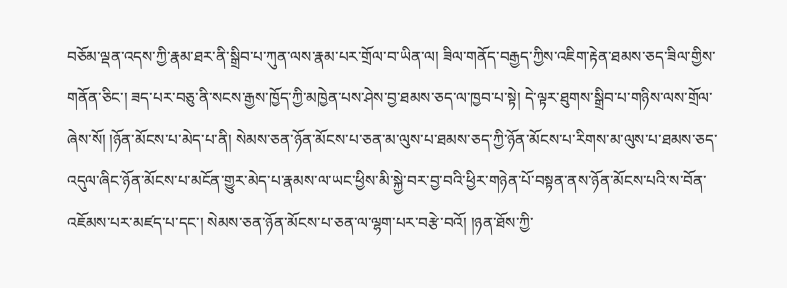བཅོམ་ལྡན་འདས་ཀྱི་རྣམ་ཐར་ནི་སྒྲིབ་པ་ཀུན་ལས་རྣམ་པར་གྲོལ་བ་ཡིན་ལ། ཟིལ་གནོད་བརྒྱད་ཀྱིས་འཇིག་རྟེན་ཐམས་ཅད་ཟིལ་གྱིས་གནོན་ཅིང་། ཟད་པར་བཅུ་ནི་སངས་རྒྱས་ཁྱོད་ཀྱི་མཁྱེན་པས་ཤེས་བྱ་ཐམས་ཅད་ལ་ཁྱབ་པ་སྟེ། དེ་ལྟར་ཐུགས་སྒྲིབ་པ་གཉིས་ལས་གྲོལ་ཞེས་སོ། །ཉོན་མོངས་པ་མེད་པ་ནི། སེམས་ཅན་ཉོན་མོངས་པ་ཅན་མ་ལུས་པ་ཐམས་ཅད་ཀྱི་ཉོན་མོངས་པ་རིགས་མ་ལུས་པ་ཐམས་ཅད་འདུལ་ཞིང་ཉོན་མོངས་པ་མངོན་གྱུར་མེད་པ་རྣམས་ལ་ཡང་ཕྱིས་མི་སྐྱེ་བར་བྱ་བའི་ཕྱིར་གཉེན་པོ་བསྟན་ནས་ཉོན་མོངས་པའི་ས་བོན་འཇོམས་པར་མཛད་པ་དང་། སེམས་ཅན་ཉོན་མོངས་པ་ཅན་ལ་ལྷག་པར་བརྩེ་བའོ། །ཉན་ཐོས་ཀྱི་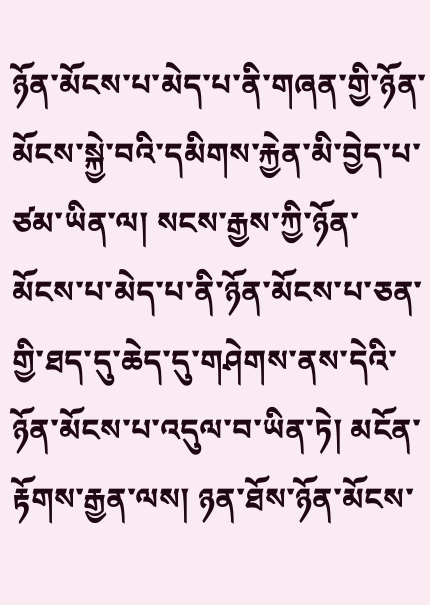ཉོན་མོངས་པ་མེད་པ་ནི་གཞན་གྱི་ཉོན་མོངས་སྐྱེ་བའི་དམིགས་རྐྱེན་མི་བྱེད་པ་ཙམ་ཡིན་ལ། སངས་རྒྱས་ཀྱི་ཉོན་མོངས་པ་མེད་པ་ནི་ཉོན་མོངས་པ་ཅན་གྱི་ཐད་དུ་ཆེད་དུ་གཤེགས་ནས་དེའི་ཉོན་མོངས་པ་འདུལ་བ་ཡིན་ཏེ། མངོན་རྟོགས་རྒྱན་ལས། ཉན་ཐོས་ཉོན་མོངས་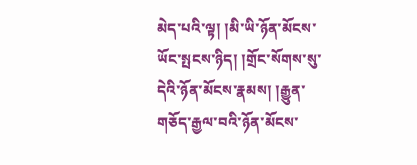མེད་པའི་ལྟ། །མི་ཡི་ཉོན་མོངས་ཡོང་སྤངས་ཉིད། །གྲོང་སོགས་སུ་དེའི་ཉོན་མོངས་རྣམས། །རྒྱུན་གཅོད་རྒྱལ་བའི་ཉོན་མོངས་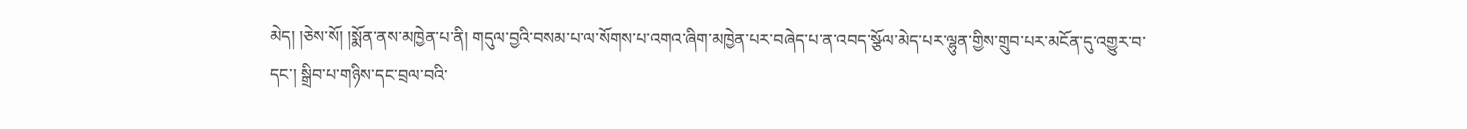མེད། །ཅེས་སོ། །སྨོན་ནས་མཁྱེན་པ་ནི། གདུལ་བྱའི་བསམ་པ་ལ་སོགས་པ་འགའ་ཞིག་མཁྱེན་པར་བཞེད་པ་ན་འབད་སྩོལ་མེད་པར་ལྷུན་གྱིས་གྲུབ་པར་མངོན་དུ་འགྱུར་བ་དང་། སྒྲིབ་པ་གཉིས་དང་བྲལ་བའི་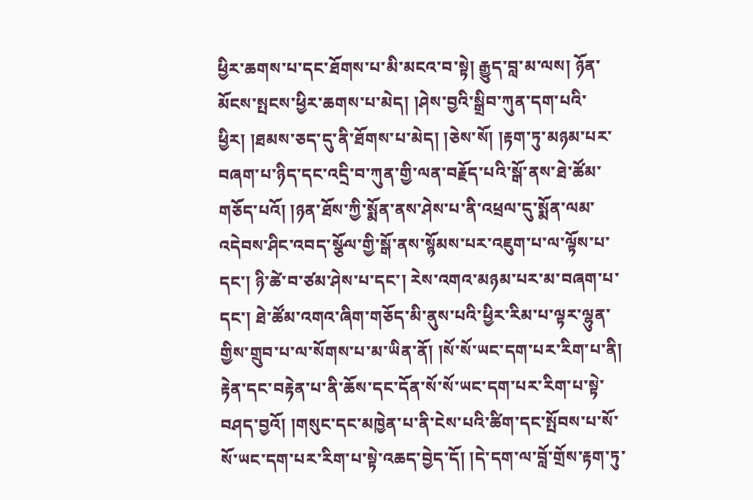ཕྱིར་ཆགས་པ་དང་ཐོགས་པ་མི་མངའ་བ་སྟེ། རྒྱུད་བླ་མ་ལས། ཉོན་མོངས་སྤངས་ཕྱིར་ཆགས་པ་མེད། །ཤེས་བྱའི་སྒྲིབ་ཀུན་དག་པའི་ཕྱིར། །ཐམས་ཅད་དུ་ནི་ཐོགས་པ་མེད། །ཅེས་སོ། །རྟག་ཏུ་མཉམ་པར་བཞག་པ་ཉིད་དང་འདྲི་བ་ཀུན་གྱི་ལན་བརྗོད་པའི་སྒོ་ནས་ཐེ་ཚོམ་གཅོད་པའོ། །ཉན་ཐོས་ཀྱི་སྨོན་ནས་ཤེས་པ་ནི་འཕྲལ་དུ་སྨོན་ལམ་འདེབས་ཤིང་འབད་སྩོལ་གྱི་སྒོ་ནས་སྙོམས་པར་འཇུག་པ་ལ་ལྟོས་པ་དང་། ཉི་ཚེ་བ་ཙམ་ཤེས་པ་དང་། རེས་འགའ་མཉམ་པར་མ་བཞག་པ་དང་། ཐེ་ཚོམ་འགའ་ཞིག་གཅོད་མི་ནུས་པའི་ཕྱིར་རིམ་པ་ལྟར་ལྷུན་གྱིས་གྲུབ་པ་ལ་སོགས་པ་མ་ཡིན་ནོ། །སོ་སོ་ཡང་དག་པར་རིག་པ་ནི། རྟེན་དང་བརྟེན་པ་ནི་ཆོས་དང་དོན་སོ་སོ་ཡང་དག་པར་རིག་པ་སྟེ་བཤད་བྱའོ། །གསུང་དང་མཁྱེན་པ་ནི་ངེས་པའི་ཚིག་དང་སྤོབས་པ་སོ་སོ་ཡང་དག་པར་རིག་པ་སྟེ་འཆད་བྱེད་དོ། །དེ་དག་ལ་བློ་གྲོས་རྟག་ཏུ་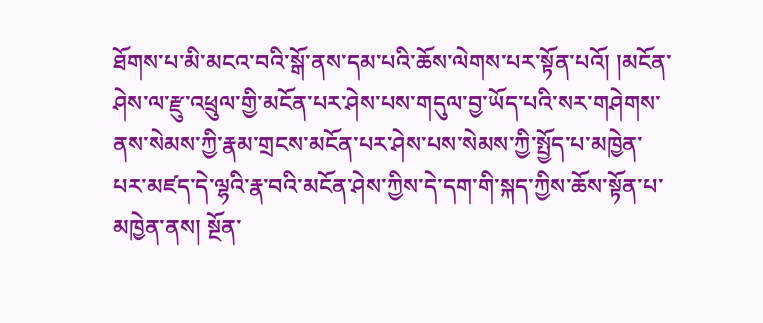ཐོགས་པ་མི་མངའ་བའི་སྒོ་ནས་དམ་པའི་ཆོས་ལེགས་པར་སྟོན་པའོ། །མངོན་ཤེས་ལ་རྫུ་འཕྲུལ་གྱི་མངོན་པར་ཤེས་པས་གདུལ་བྱ་ཡོད་པའི་སར་གཤེགས་ནས་སེམས་ཀྱི་རྣམ་གྲངས་མངོན་པར་ཤེས་པས་སེམས་ཀྱི་སྤྱོད་པ་མཁྱེན་པར་མཛད་དེ་ལྷའི་རྣ་བའི་མངོན་ཤེས་ཀྱིས་དེ་དག་གི་སྐད་ཀྱིས་ཆོས་སྟོན་པ་མཁྱེན་ནས། སྔོན་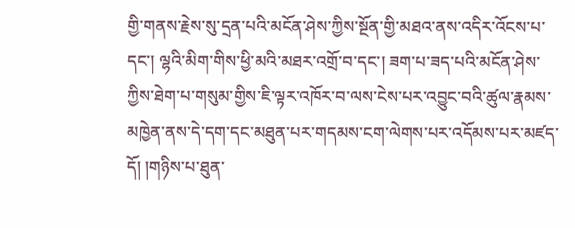གྱི་གནས་རྗེས་སུ་དྲན་པའི་མངོན་ཤེས་ཀྱིས་སྔོན་གྱི་མཐའ་ནས་འདིར་འོངས་པ་དང་། ལྷའི་མིག་གིས་ཕྱི་མའི་མཐར་འགྲོ་བ་དང་། ཟག་པ་ཟད་པའི་མངོན་ཤེས་ཀྱིས་ཐེག་པ་གསུམ་གྱིས་ཇི་ལྟར་འཁོར་བ་ལས་ངེས་པར་འབྱུང་བའི་ཚུལ་རྣམས་མཁྱེན་ནས་དེ་དག་དང་མཐུན་པར་གདམས་ངག་ལེགས་པར་འདོམས་པར་མཛད་དོ། །གཉིས་པ་ཐུན་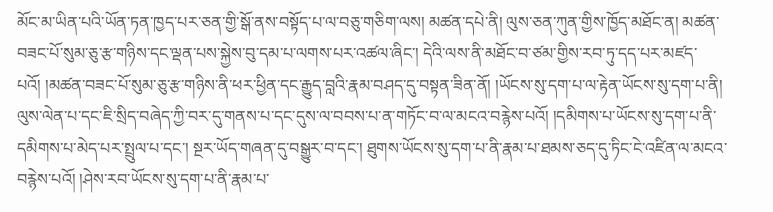མོང་མ་ཡིན་པའི་ཡོན་ཏན་ཁྱད་པར་ཅན་གྱི་སྒོ་ནས་བསྟོད་པ་ལ་བཅུ་གཅིག་ལས། མཚན་དཔེ་ནི། ལུས་ཅན་ཀུན་གྱིས་ཁྱོད་མཐོང་ན། མཚན་བཟང་པོ་སུམ་ཅུ་རྩ་གཉིས་དང་ལྡན་པས་སྐྱེས་བུ་དམ་པ་ལགས་པར་འཚལ་ཞིང་། དེའི་ལས་ནི་མཐོང་བ་ཙམ་གྱིས་རབ་ཏུ་དད་པར་མཛད་པའོ། །མཚན་བཟང་པོ་སུམ་ཅུ་རྩ་གཉིས་ནི་ཕར་ཕྱིན་དང་རྒྱུད་བླའི་རྣམ་བཤད་དུ་བསྟན་ཟིན་ནོ། །ཡོངས་སུ་དག་པ་ལ་རྟེན་ཡོངས་སུ་དག་པ་ནི། ལུས་ལེན་པ་དང་ཇི་སྲིད་བཞེད་ཀྱི་བར་དུ་གནས་པ་དང་དུས་ལ་བབས་པ་ན་གཏོང་བ་ལ་མངའ་བརྙེས་པའོ། །དམིགས་པ་ཡོངས་སུ་དག་པ་ནི་དམིགས་པ་མེད་པར་སྤྲུལ་པ་དང་། སྔར་ཡོད་གཞན་དུ་བསྒྱུར་བ་དང་། ཐུགས་ཡོངས་སུ་དག་པ་ནི་རྣམ་པ་ཐམས་ཅད་དུ་ཏིང་ངེ་འཛིན་ལ་མངའ་བརྙེས་པའོ། །ཤེས་རབ་ཡོངས་སུ་དག་པ་ནི་རྣམ་པ་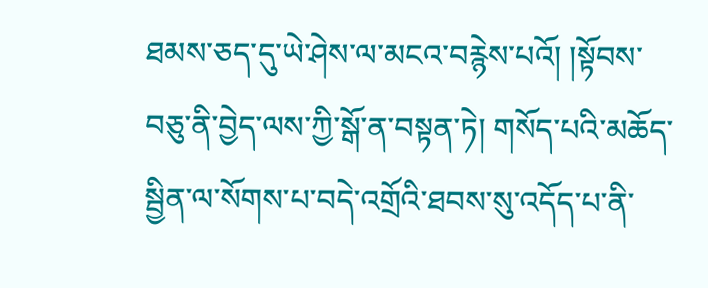ཐམས་ཅད་དུ་ཡེ་ཤེས་ལ་མངའ་བརྙེས་པའོ། །སྟོབས་བཅུ་ནི་བྱེད་ལས་ཀྱི་སྒོ་ན་བསྟན་ཏེ། གསོད་པའི་མཆོད་སྦྱིན་ལ་སོགས་པ་བདེ་འགྲོའི་ཐབས་སུ་འདོད་པ་ནི་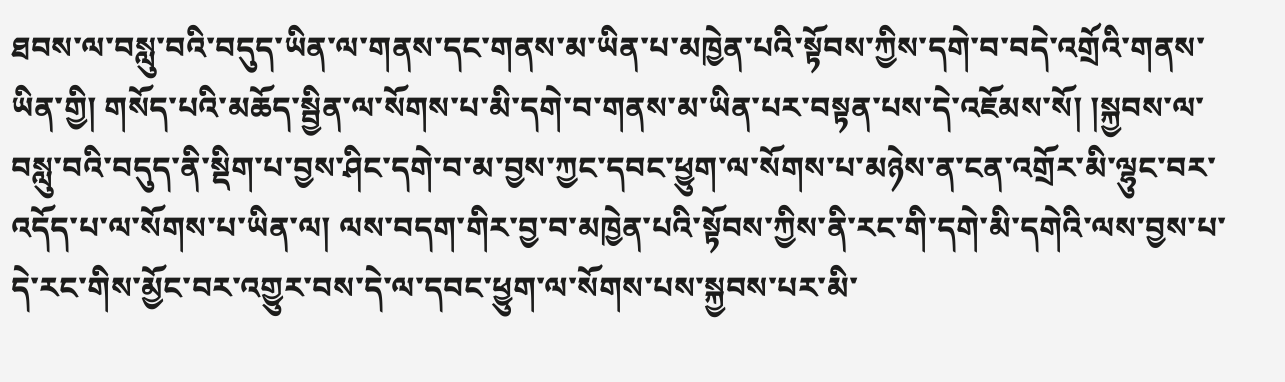ཐབས་ལ་བསླུ་བའི་བདུད་ཡིན་ལ་གནས་དང་གནས་མ་ཡིན་པ་མཁྱེན་པའི་སྟོབས་ཀྱིས་དགེ་བ་བདེ་འགྲོའི་གནས་ཡིན་གྱི། གསོད་པའི་མཆོད་སྦྱིན་ལ་སོགས་པ་མི་དགེ་བ་གནས་མ་ཡིན་པར་བསྟན་པས་དེ་འཇོམས་སོ། །སྐྱབས་ལ་བསླུ་བའི་བདུད་ནི་སྡིག་པ་བྱས་ཤིང་དགེ་བ་མ་བྱས་ཀྱང་དབང་ཕྱུག་ལ་སོགས་པ་མཉེས་ན་ངན་འགྲོར་མི་ལྷུང་བར་འདོད་པ་ལ་སོགས་པ་ཡིན་ལ། ལས་བདག་གིར་བྱ་བ་མཁྱེན་པའི་སྟོབས་ཀྱིས་ནི་རང་གི་དགེ་མི་དགེའི་ལས་བྱས་པ་དེ་རང་གིས་མྱོང་བར་འགྱུར་བས་དེ་ལ་དབང་ཕྱུག་ལ་སོགས་པས་སྐྱབས་པར་མི་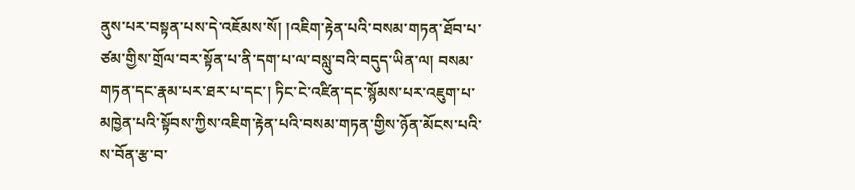ནུས་པར་བསྟན་པས་དེ་འཇོམས་སོ། །འཇིག་རྟེན་པའི་བསམ་གཏན་ཐོབ་པ་ཙམ་གྱིས་གྲོལ་བར་སྟོན་པ་ནི་དག་པ་ལ་བསླུ་བའི་བདུད་ཡིན་ལ། བསམ་གཏན་དང་རྣམ་པར་ཐར་པ་དང་། ཏིང་ངེ་འཛིན་དང་སྙོམས་པར་འཇུག་པ་མཁྱེན་པའི་སྟོབས་ཀྱིས་འཇིག་རྟེན་པའི་བསམ་གཏན་གྱིས་ཉོན་མོངས་པའི་ས་བོན་རྩ་བ་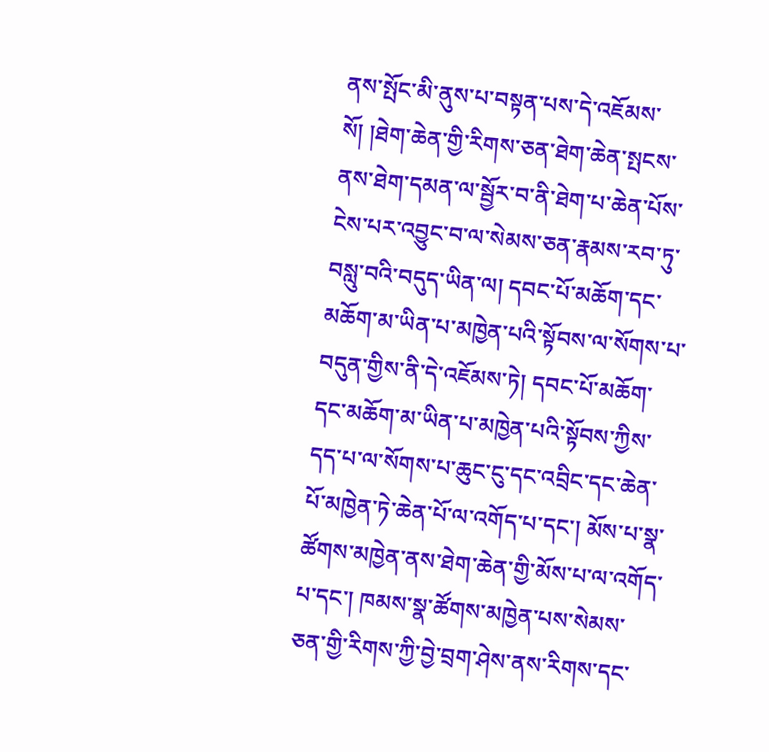ནས་སྤོང་མི་ནུས་པ་བསྟན་པས་དེ་འཇོམས་སོ། །ཐེག་ཆེན་གྱི་རིགས་ཅན་ཐེག་ཆེན་སྤངས་ནས་ཐེག་དམན་ལ་སྦྱོར་བ་ནི་ཐེག་པ་ཆེན་པོས་ངེས་པར་འབྱུང་བ་ལ་སེམས་ཅན་རྣམས་རབ་ཏུ་བསླུ་བའི་བདུད་ཡིན་ལ། དབང་པོ་མཆོག་དང་མཆོག་མ་ཡིན་པ་མཁྱེན་པའི་སྟོབས་ལ་སོགས་པ་བདུན་གྱིས་ནི་དེ་འཇོམས་ཏེ། དབང་པོ་མཆོག་དང་མཆོག་མ་ཡིན་པ་མཁྱེན་པའི་སྟོབས་ཀྱིས་དད་པ་ལ་སོགས་པ་ཆུང་ངུ་དང་འབྲིང་དང་ཆེན་པོ་མཁྱེན་ཏེ་ཆེན་པོ་ལ་འགོད་པ་དང་། མོས་པ་སྣ་ཚོགས་མཁྱེན་ནས་ཐེག་ཆེན་གྱི་མོས་པ་ལ་འགོད་པ་དང་། ཁམས་སྣ་ཚོགས་མཁྱེན་པས་སེམས་ཅན་གྱི་རིགས་ཀྱི་བྱེ་བྲག་ཤེས་ནས་རིགས་དང་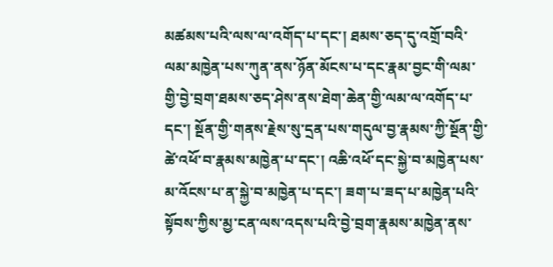མཚམས་པའི་ལས་ལ་འགོད་པ་དང་། ཐམས་ཅད་དུ་འགྲོ་བའི་ལམ་མཁྱེན་པས་ཀུན་ནས་ཉོན་མོངས་པ་དང་རྣམ་བྱང་གི་ལམ་གྱི་བྱེ་བྲག་ཐམས་ཅད་ཤེས་ནས་ཐེག་ཆེན་གྱི་ལམ་ལ་འགོད་པ་དང་། སྔོན་གྱི་གནས་རྗེས་སུ་དྲན་པས་གདུལ་བྱ་རྣམས་ཀྱི་སྔོན་གྱི་ཚེ་འཕོ་བ་རྣམས་མཁྱེན་པ་དང་། འཆི་འཕོ་དང་སྐྱེ་བ་མཁྱེན་པས་མ་འོངས་པ་ན་སྐྱེ་བ་མཁྱེན་པ་དང་། ཟག་པ་ཟད་པ་མཁྱེན་པའི་སྟོབས་ཀྱིས་མྱ་ངན་ལས་འདས་པའི་བྱེ་བྲག་རྣམས་མཁྱེན་ནས་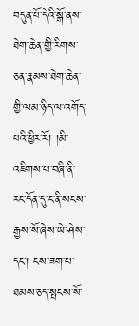བདུན་པོ་དེའི་སྒོ་ནས་ཐེག་ཆེན་གྱི་རིགས་ཅན་རྣམས་ཐེག་ཆེན་གྱི་ལམ་ཉིད་ལ་འགོད་པའི་ཕྱིར་རོ། །མི་འཇིགས་པ་བཞི་ནི་རང་དོན་དུ་ང་ནི་སངས་རྒྱས་སོ་ཞེས་ཡེ་ཤེས་དང་། ངས་ཟག་པ་ཐམས་ཅད་སྤངས་སོ་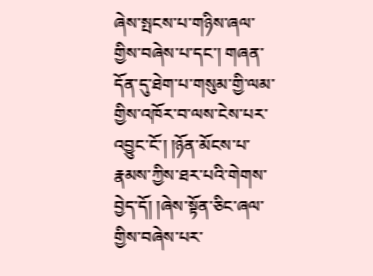ཞེས་སྤངས་པ་གཉིས་ཞལ་གྱིས་བཞེས་པ་དང་། གཞན་དོན་དུ་ཐེག་པ་གསུམ་གྱི་ལམ་གྱིས་འཁོར་བ་ལས་ངེས་པར་འབྱུང་ངོ་། །ཉོན་མོངས་པ་རྣམས་ཀྱིས་ཐར་པའི་གེགས་བྱེད་དོ། །ཞེས་སྟོན་ཅིང་ཞལ་གྱིས་བཞེས་པར་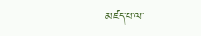མཛད་པ་ལ་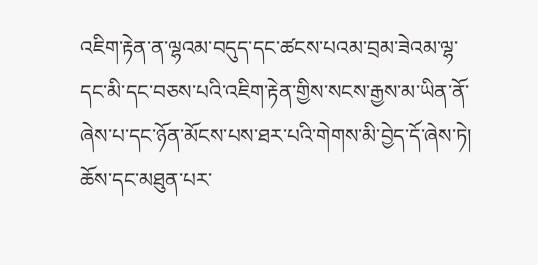འཇིག་རྟེན་ན་ལྷའམ་བདུད་དང་ཚངས་པའམ་བྲམ་ཟེའམ་ལྷ་དང་མི་དང་བཅས་པའི་འཇིག་རྟེན་གྱིས་སངས་རྒྱས་མ་ཡིན་ནོ་ཞེས་པ་དང་ཉོན་མོངས་པས་ཐར་པའི་གེགས་མི་བྱེད་དོ་ཞེས་ཏེ། ཆོས་དང་མཐུན་པར་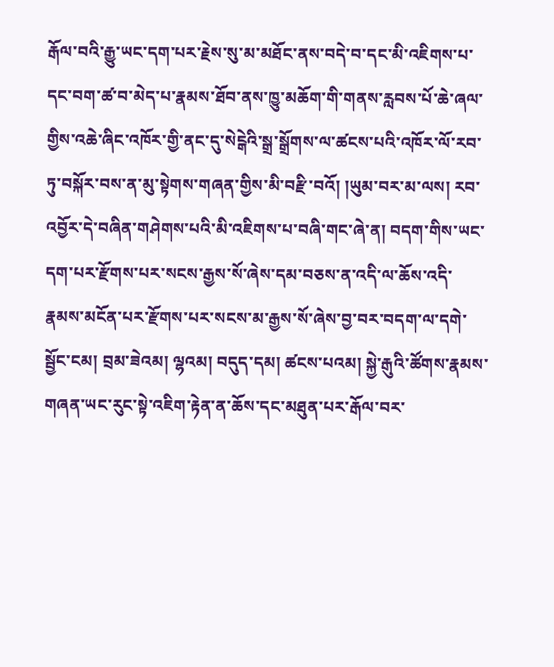རྒོལ་བའི་རྒྱུ་ཡང་དག་པར་རྗེས་སུ་མ་མཐོང་ནས་བདེ་བ་དང་མི་འཇིགས་པ་དང་བག་ཚ་བ་མེད་པ་རྣམས་ཐོབ་ནས་ཁྱུ་མཆོག་གི་གནས་རླབས་པོ་ཆེ་ཞལ་གྱིས་འཆེ་ཞིང་འཁོར་གྱི་ནང་དུ་སེངྒེའི་སྒྲ་སྒྲོགས་ལ་ཚངས་པའི་འཁོར་ལོ་རབ་ཏུ་བསྐོར་བས་ན་མུ་སྟེགས་གཞན་གྱིས་མི་བརྫི་བའོ། །ཡུམ་བར་མ་ལས། རབ་འབྱོར་དེ་བཞིན་གཤེགས་པའི་མི་འཇིགས་པ་བཞི་གང་ཞེ་ན། བདག་གིས་ཡང་དག་པར་རྫོགས་པར་སངས་རྒྱས་སོ་ཞེས་དམ་བཅས་ན་འདི་ལ་ཆོས་འདི་རྣམས་མངོན་པར་རྫོགས་པར་སངས་མ་རྒྱས་སོ་ཞེས་བྱ་བར་བདག་ལ་དགེ་སྦྱོང་ངམ། བྲམ་ཟེའམ། ལྷའམ། བདུད་དམ། ཚངས་པའམ། སྐྱེ་རྒུའི་ཚོགས་རྣམས་གཞན་ཡང་རུང་སྟེ་འཇིག་རྟེན་ན་ཆོས་དང་མཐུན་པར་རྒོལ་བར་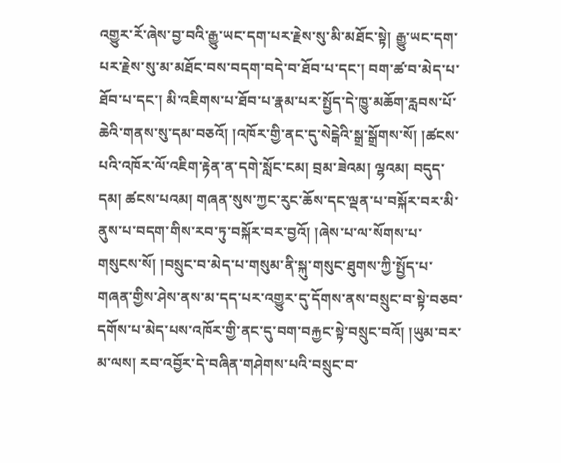འགྱུར་རོ་ཞེས་བྱ་བའི་རྒྱུ་ཡང་དག་པར་རྗེས་སུ་མི་མཐོང་སྟེ། རྒྱུ་ཡང་དག་པར་རྗེས་སུ་མ་མཐོང་བས་བདག་བདེ་བ་ཐོབ་པ་དང་། བག་ཚ་བ་མེད་པ་ཐོབ་པ་དང་། མི་འཇིགས་པ་ཐོབ་པ་རྣམ་པར་སྤྱོད་དེ་ཁྱུ་མཆོག་རླབས་པོ་ཆེའི་གནས་སུ་དམ་བཅའོ། །འཁོར་གྱི་ནང་དུ་སེངྒེའི་སྒྲ་སྒྲོགས་སོ། །ཚངས་པའི་འཁོར་ལོ་འཇིག་རྟེན་ན་དགེ་སློང་ངམ། བྲམ་ཟེའམ། ལྷའམ། བདུད་དམ། ཚངས་པའམ། གཞན་སུས་ཀྱང་རུང་ཆོས་དང་ལྡན་པ་བསྐོར་བར་མི་ནུས་པ་བདག་གིས་རབ་ཏུ་བསྐོར་བར་བྱའོ། །ཞེས་པ་ལ་སོགས་པ་གསུངས་སོ། །བསྲུང་བ་མེད་པ་གསུམ་ནི་སྐུ་གསུང་ཐུགས་ཀྱི་སྤྱོད་པ་གཞན་གྱིས་ཤེས་ནས་མ་དད་པར་འགྱུར་དུ་དོགས་ནས་བསྲུང་བ་སྟེ་བཅབ་དགོས་པ་མེད་པས་འཁོར་གྱི་ནང་དུ་བག་བརྐྱང་སྟེ་བསྲུང་བའོ། །ཡུམ་བར་མ་ལས། རབ་འབྱོར་དེ་བཞིན་གཤེགས་པའི་བསྲུང་བ་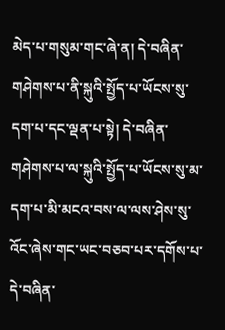མེད་པ་གསུམ་གང་ཞེ་ན། དེ་བཞིན་གཤེགས་པ་ནི་སྐུའི་སྤྱོད་པ་ཡོངས་སུ་དག་པ་དང་ལྡན་པ་སྟེ། དེ་བཞིན་གཤེགས་པ་ལ་སྐུའི་སྤྱོད་པ་ཡོངས་སུ་མ་དག་པ་མི་མངའ་བས་ལ་ལས་ཤེས་སུ་འོང་ཞེས་གང་ཡང་བཅབ་པར་དགོས་པ་དེ་བཞིན་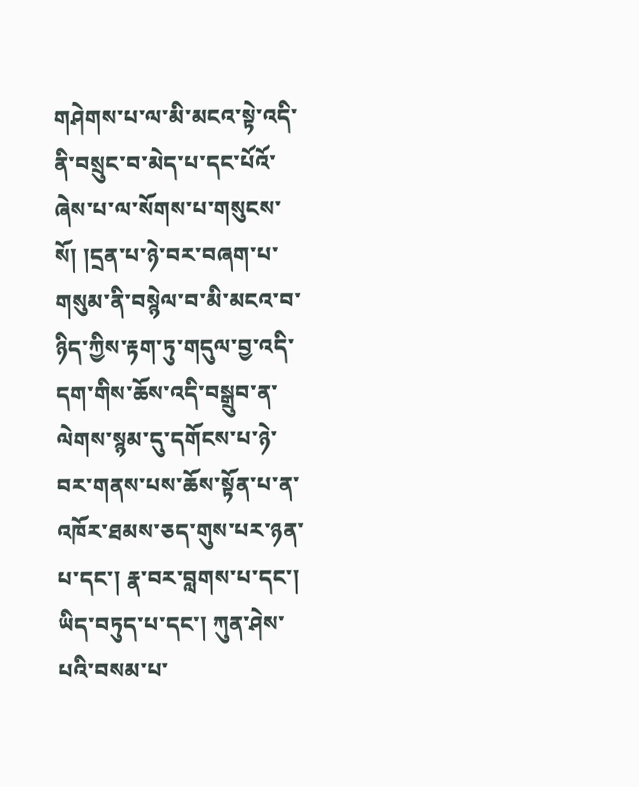གཤེགས་པ་ལ་མི་མངའ་སྟེ་འདི་ནི་བསྲུང་བ་མེད་པ་དང་པོའོ་ཞེས་པ་ལ་སོགས་པ་གསུངས་སོ། །དྲན་པ་ཉེ་བར་བཞག་པ་གསུམ་ནི་བསྙེལ་བ་མི་མངའ་བ་ཉིད་ཀྱིས་རྟག་ཏུ་གདུལ་བྱ་འདི་དག་གིས་ཆོས་འདི་བསྒྲུབ་ན་ལེགས་སྙམ་དུ་དགོངས་པ་ཉེ་བར་གནས་པས་ཆོས་སྟོན་པ་ན་འཁོར་ཐམས་ཅད་གུས་པར་ཉན་པ་དང་། རྣ་བར་བླགས་པ་དང་། ཡིད་བཏུད་པ་དང་། ཀུན་ཤེས་པའི་བསམ་པ་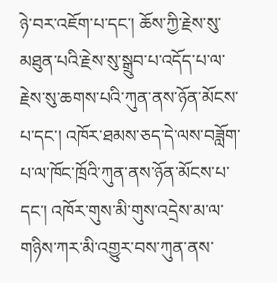ཉེ་བར་འཇོག་པ་དང་། ཆོས་ཀྱི་རྗེས་སུ་མཐུན་པའི་རྗེས་སུ་སྒྲུབ་པ་འདོད་པ་ལ་རྗེས་སུ་ཆགས་པའི་ཀུན་ནས་ཉོན་མོངས་པ་དང་། འཁོར་ཐམས་ཅད་དེ་ལས་བཟློག་པ་ལ་ཁོང་ཁྲོའི་ཀུན་ནས་ཉོན་མོངས་པ་དང་། འཁོར་གུས་མི་གུས་འདྲེས་མ་ལ་གཉིས་ཀར་མི་འགྱུར་བས་ཀུན་ནས་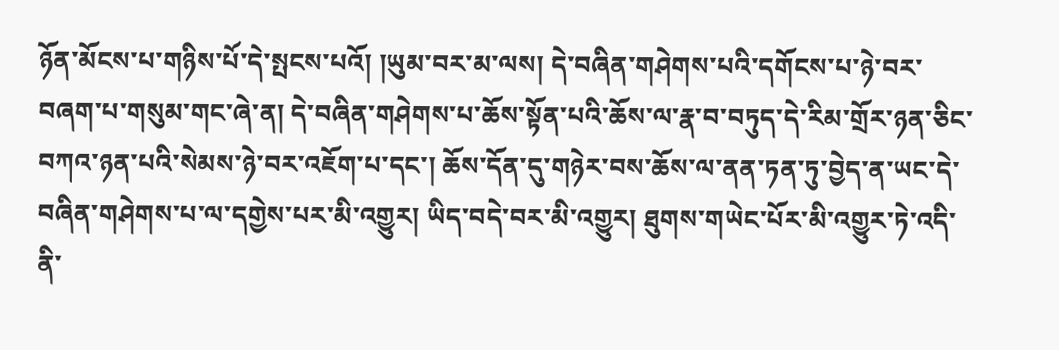ཉོན་མོངས་པ་གཉིས་པོ་དེ་སྤངས་པའོ། །ཡུམ་བར་མ་ལས། དེ་བཞིན་གཤེགས་པའི་དགོངས་པ་ཉེ་བར་བཞག་པ་གསུམ་གང་ཞེ་ན། དེ་བཞིན་གཤེགས་པ་ཆོས་སྟོན་པའི་ཆོས་ལ་རྣ་བ་བཏུད་དེ་རིམ་གྲོར་ཉན་ཅིང་བཀའ་ཉན་པའི་སེམས་ཉེ་བར་འཇོག་པ་དང་། ཆོས་དོན་དུ་གཉེར་བས་ཆོས་ལ་ནན་ཏན་ཏུ་བྱེད་ན་ཡང་དེ་བཞིན་གཤེགས་པ་ལ་དགྱེས་པར་མི་འགྱུར། ཡིད་བདེ་བར་མི་འགྱུར། ཐུགས་གཡེང་པོར་མི་འགྱུར་ཏེ་འདི་ནི་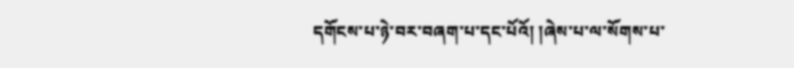དགོངས་པ་ཉེ་བར་བཞག་པ་དང་པོའོ། །ཞེས་པ་ལ་སོགས་པ་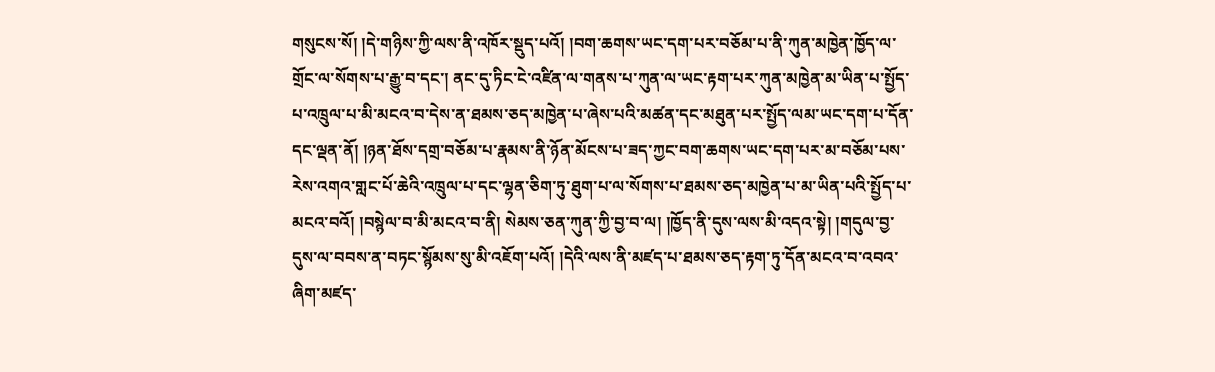གསུངས་སོ། །དེ་གཉིས་ཀྱི་ལས་ནི་འཁོར་སྡུད་པའོ། །བག་ཆགས་ཡང་དག་པར་བཅོམ་པ་ནི་ཀུན་མཁྱེན་ཁྱོད་ལ་གྲོང་ལ་སོགས་པ་རྒྱུ་བ་དང་། ནང་དུ་ཏིང་ངེ་འཛིན་ལ་གནས་པ་ཀུན་ལ་ཡང་རྟག་པར་ཀུན་མཁྱེན་མ་ཡིན་པ་སྤྱོད་པ་འཁྲུལ་པ་མི་མངའ་བ་དེས་ན་ཐམས་ཅད་མཁྱེན་པ་ཞེས་པའི་མཚན་དང་མཐུན་པར་སྤྱོད་ལམ་ཡང་དག་པ་དོན་དང་ལྡན་ནོ། །ཉན་ཐོས་དགྲ་བཅོམ་པ་རྣམས་ནི་ཉོན་མོངས་པ་ཟད་ཀྱང་བག་ཆགས་ཡང་དག་པར་མ་བཅོམ་པས་རེས་འགའ་གླང་པོ་ཆེའི་འཁྲུལ་པ་དང་ལྷན་ཅིག་ཏུ་ཐུག་པ་ལ་སོགས་པ་ཐམས་ཅད་མཁྱེན་པ་མ་ཡིན་པའི་སྤྱོད་པ་མངའ་བའོ། །བསྙེལ་བ་མི་མངའ་བ་ནི། སེམས་ཅན་ཀུན་ཀྱི་བྱ་བ་ལ། །ཁྱོད་ནི་དུས་ལས་མི་འདའ་སྟེ། །གདུལ་བྱ་དུས་ལ་བབས་ན་བཏང་སྙོམས་སུ་མི་འཇོག་པའོ། །དེའི་ལས་ནི་མཛད་པ་ཐམས་ཅད་རྟག་ཏུ་དོན་མངའ་བ་འབའ་ཞིག་མཛད་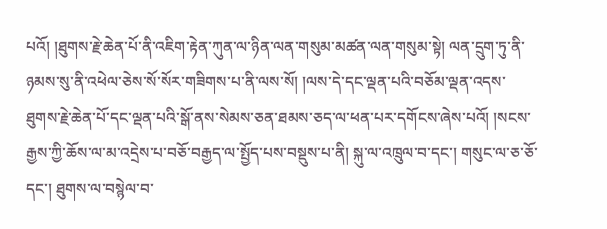པའོ། །ཐུགས་རྗེ་ཆེན་པོ་ནི་འཇིག་རྟེན་ཀུན་ལ་ཉིན་ལན་གསུམ་མཚན་ལན་གསུམ་སྟེ། ལན་དྲུག་ཏུ་ནི་ཉམས་སུ་ནི་འཕེལ་ཅེས་སོ་སོར་གཟིགས་པ་ནི་ལས་སོ། །ལས་དེ་དང་ལྡན་པའི་བཅོམ་ལྡན་འདས་ཐུགས་རྗེ་ཆེན་པོ་དང་ལྡན་པའི་སྒོ་ནས་སེམས་ཅན་ཐམས་ཅད་ལ་ཕན་པར་དགོངས་ཞེས་པའོ། །སངས་རྒྱས་ཀྱི་ཆོས་ལ་མ་འདྲེས་པ་བཅོ་བརྒྱད་ལ་སྤྱོད་པས་བསྡུས་པ་ནི། སྐུ་ལ་འཁྲུལ་བ་དང་། གསུང་ལ་ཅ་ཅོ་དང་། ཐུགས་ལ་བསྙེལ་བ་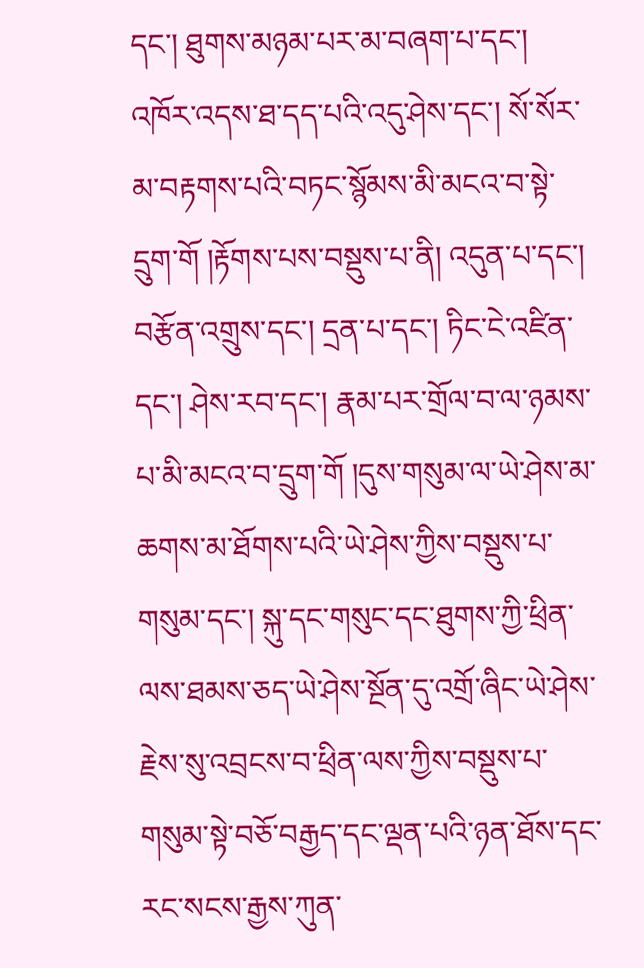དང་། ཐུགས་མཉམ་པར་མ་བཞག་པ་དང་། འཁོར་འདས་ཐ་དད་པའི་འདུ་ཤེས་དང་། སོ་སོར་མ་བརྟགས་པའི་བཏང་སྙོམས་མི་མངའ་བ་སྟེ་དྲུག་གོ །རྟོགས་པས་བསྡུས་པ་ནི། འདུན་པ་དང་། བརྩོན་འགྲུས་དང་། དྲན་པ་དང་། ཏིང་ངེ་འཛིན་དང་། ཤེས་རབ་དང་། རྣམ་པར་གྲོལ་བ་ལ་ཉམས་པ་མི་མངའ་བ་དྲུག་གོ །དུས་གསུམ་ལ་ཡེ་ཤེས་མ་ཆགས་མ་ཐོགས་པའི་ཡེ་ཤེས་ཀྱིས་བསྡུས་པ་གསུམ་དང་། སྐུ་དང་གསུང་དང་ཐུགས་ཀྱི་ཕྲིན་ལས་ཐམས་ཅད་ཡེ་ཤེས་སྔོན་དུ་འགྲོ་ཞིང་ཡེ་ཤེས་རྗེས་སུ་འབྲངས་བ་ཕྲིན་ལས་ཀྱིས་བསྡུས་པ་གསུམ་སྟེ་བཅོ་བརྒྱད་དང་ལྡན་པའི་ཉན་ཐོས་དང་རང་སངས་རྒྱས་ཀུན་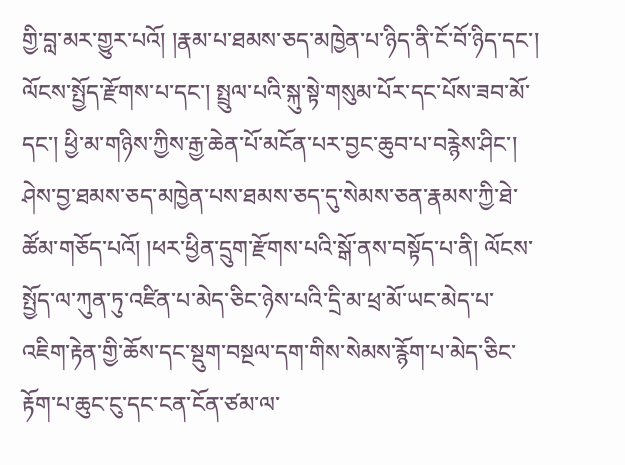གྱི་བླ་མར་གྱུར་པའོ། །རྣམ་པ་ཐམས་ཅད་མཁྱེན་པ་ཉིད་ནི་ངོ་བོ་ཉིད་དང་། ལོངས་སྤྱོད་རྫོགས་པ་དང་། སྤྲུལ་པའི་སྐུ་སྟེ་གསུམ་པོར་དང་པོས་ཟབ་མོ་དང་། ཕྱི་མ་གཉིས་ཀྱིས་རྒྱ་ཆེན་པོ་མངོན་པར་བྱང་ཆུབ་པ་བརྙེས་ཤིང་། ཤེས་བྱ་ཐམས་ཅད་མཁྱེན་པས་ཐམས་ཅད་དུ་སེམས་ཅན་རྣམས་ཀྱི་ཐེ་ཚོམ་གཅོད་པའོ། །ཕར་ཕྱིན་དྲུག་རྫོགས་པའི་སྒོ་ནས་བསྟོད་པ་ནི། ལོངས་སྤྱོད་ལ་ཀུན་ཏུ་འཛིན་པ་མེད་ཅིང་ཉེས་པའི་དྲི་མ་ཕྲ་མོ་ཡང་མེད་པ་འཇིག་རྟེན་གྱི་ཆོས་དང་སྡུག་བསྔལ་དག་གིས་སེམས་རྙོག་པ་མེད་ཅིང་རྟོག་པ་ཆུང་ངུ་དང་ངན་ངོན་ཙམ་ལ་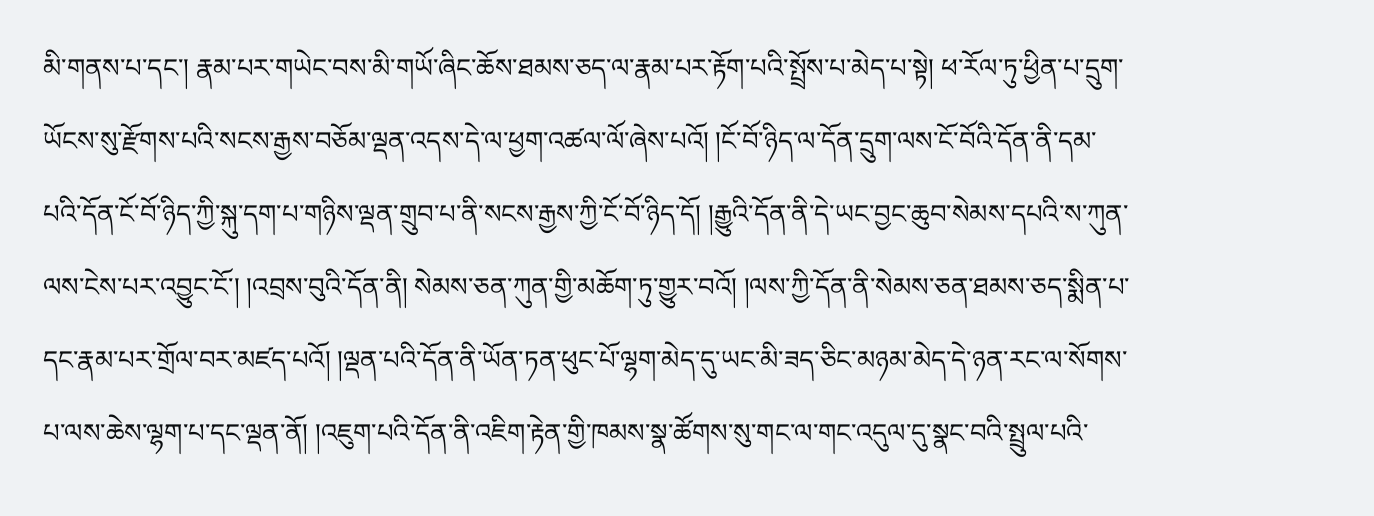མི་གནས་པ་དང་། རྣམ་པར་གཡེང་བས་མི་གཡོ་ཞིང་ཆོས་ཐམས་ཅད་ལ་རྣམ་པར་རྟོག་པའི་སྤྲོས་པ་མེད་པ་སྟེ། ཕ་རོལ་ཏུ་ཕྱིན་པ་དྲུག་ཡོངས་སུ་རྫོགས་པའི་སངས་རྒྱས་བཅོམ་ལྡན་འདས་དེ་ལ་ཕྱག་འཚལ་ལོ་ཞེས་པའོ། །ངོ་བོ་ཉིད་ལ་དོན་དྲུག་ལས་ངོ་བོའི་དོན་ནི་དམ་པའི་དོན་ངོ་བོ་ཉིད་ཀྱི་སྐུ་དག་པ་གཉིས་ལྡན་གྲུབ་པ་ནི་སངས་རྒྱས་ཀྱི་ངོ་བོ་ཉིད་དོ། །རྒྱུའི་དོན་ནི་དེ་ཡང་བྱང་ཆུབ་སེམས་དཔའི་ས་ཀུན་ལས་ངེས་པར་འབྱུང་ངོ་། །འབྲས་བུའི་དོན་ནི། སེམས་ཅན་ཀུན་གྱི་མཆོག་ཏུ་གྱུར་བའོ། །ལས་ཀྱི་དོན་ནི་སེམས་ཅན་ཐམས་ཅད་སྨིན་པ་དང་རྣམ་པར་གྲོལ་བར་མཛད་པའོ། །ལྡན་པའི་དོན་ནི་ཡོན་ཏན་ཕུང་པོ་ལྷག་མེད་དུ་ཡང་མི་ཟད་ཅིང་མཉམ་མེད་དེ་ཉན་རང་ལ་སོགས་པ་ལས་ཆེས་ལྷག་པ་དང་ལྡན་ནོ། །འཇུག་པའི་དོན་ནི་འཇིག་རྟེན་གྱི་ཁམས་སྣ་ཚོགས་སུ་གང་ལ་གང་འདུལ་དུ་སྣང་བའི་སྤྲུལ་པའི་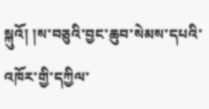སྐུའོ། །ས་བཅུའི་བྱང་ཆུབ་སེམས་དཔའི་འཁོར་གྱི་དཀྱིལ་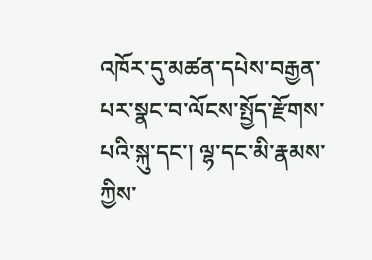འཁོར་དུ་མཚན་དཔེས་བརྒྱན་པར་སྣང་བ་ལོངས་སྤྱོད་རྫོགས་པའི་སྐུ་དང་། ལྷ་དང་མི་རྣམས་ཀྱིས་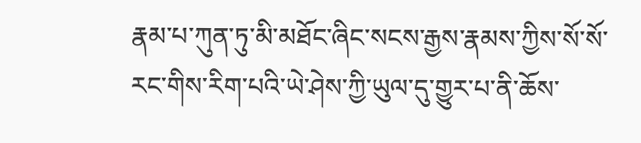རྣམ་པ་ཀུན་ཏུ་མི་མཐོང་ཞིང་སངས་རྒྱས་རྣམས་ཀྱིས་སོ་སོ་རང་གིས་རིག་པའི་ཡེ་ཤེས་ཀྱི་ཡུལ་དུ་གྱུར་པ་ནི་ཆོས་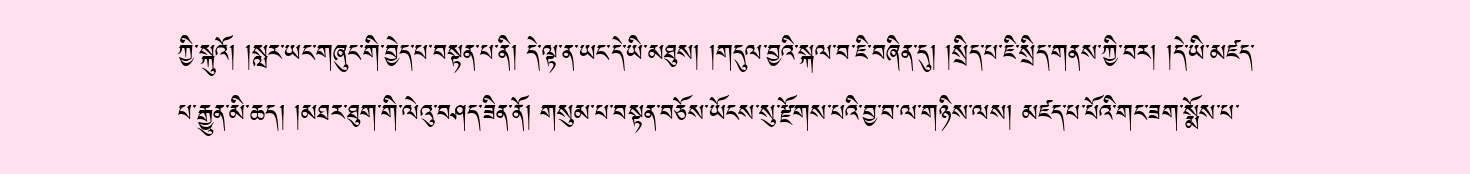ཀྱི་སྐུའོ། །སླར་ཡང་གཞུང་གི་བྱེད་པ་བསྟན་པ་ནི། དེ་ལྟ་ན་ཡང་དེ་ཡི་མཐུས། །གདུལ་བྱའི་སྐལ་བ་ཇི་བཞིན་དུ། །སྲིད་པ་ཇི་སྲིད་གནས་ཀྱི་བར། །དེ་ཡི་མཛད་པ་རྒྱུན་མི་ཆད། །མཐར་ཐུག་གི་ལེའུ་བཤད་ཟིན་ནོ། གསུམ་པ་བསྟན་བཅོས་ཡོངས་སུ་རྫོགས་པའི་བྱ་བ་ལ་གཉིས་ལས། མཛད་པ་པོའི་གང་ཟག་སྨོས་པ་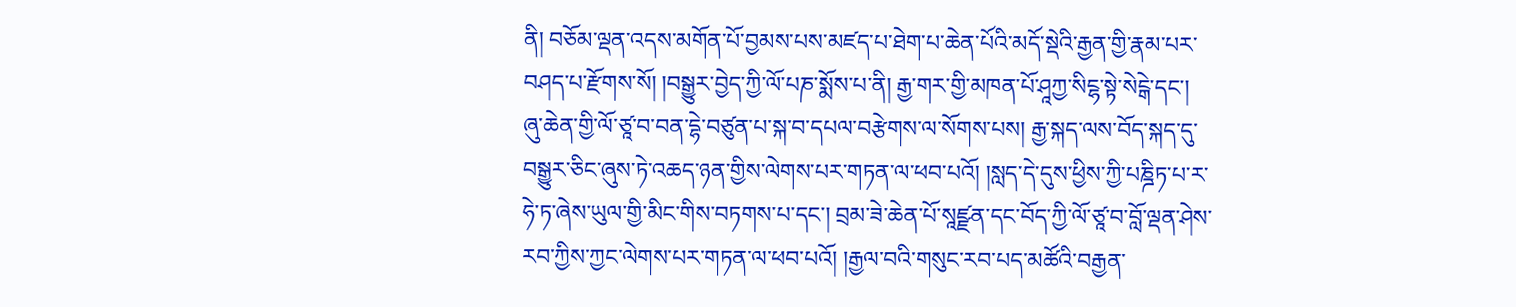ནི། བཅོམ་ལྡན་འདས་མགོན་པོ་བྱམས་པས་མཛད་པ་ཐེག་པ་ཆེན་པོའི་མདོ་སྡེའི་རྒྱན་གྱི་རྣམ་པར་བཤད་པ་རྫོགས་སོ། །བསྒྱུར་བྱེད་ཀྱི་ལོ་པཎ་སྨོས་པ་ནི། རྒྱ་གར་གྱི་མཁན་པོ་ཤཱཀྱ་སིངྷ་སྟེ་སེངྒེ་དང་། ཞུ་ཆེན་གྱི་ལོ་ཙཱ་བ་བན་དྷེ་བཙུན་པ་སྐ་བ་དཔལ་བརྩེགས་ལ་སོགས་པས། རྒྱ་སྐད་ལས་བོད་སྐད་དུ་བསྒྱུར་ཅིང་ཞུས་ཏེ་འཆད་ཉན་གྱིས་ལེགས་པར་གཏན་ལ་ཕབ་པའོ། །སླད་དེ་དུས་ཕྱིས་ཀྱི་པཎྜིཏ་པ་ར་ཧེ་ཏ་ཞེས་ཡུལ་གྱི་མིང་གིས་བཏགས་པ་དང་། བྲམ་ཟེ་ཆེན་པོ་སཱཛྫན་དང་བོད་ཀྱི་ལོ་ཙཱ་བ་བློ་ལྡན་ཤེས་རབ་ཀྱིས་ཀྱང་ལེགས་པར་གཏན་ལ་ཕབ་པའོ། །རྒྱལ་བའི་གསུང་རབ་པད་མཚོའི་བརྒྱན་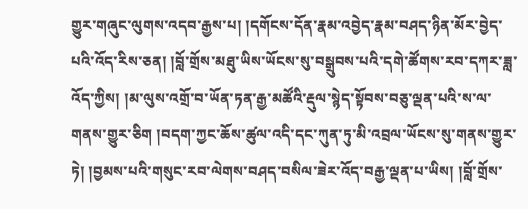གྱུར་གཞུང་ལུགས་འདབ་རྒྱས་པ། །དགོངས་དོན་རྣམ་འབྱེད་རྣམ་བཤད་ཉིན་མོར་བྱེད་པའི་འོད་རིས་ཅན། །བློ་གྲོས་མཐུ་ཡིས་ཡོངས་སུ་བསྒྲུབས་པའི་དགེ་ཚོགས་རབ་དཀར་ཟླ་འོད་ཀྱིས། །མ་ལུས་འགྲོ་བ་ཡོན་ཏན་རྒྱ་མཚོའི་རྡུལ་སྙེད་སྟོབས་བཅུ་ལྡན་པའི་ས་ལ་གནས་གྱུར་ཅིག །བདག་ཀྱང་ཆོས་ཚུལ་འདི་དང་ཀུན་ཏུ་མི་འབྲལ་ཡོངས་སུ་གནས་གྱུར་ཏེ། །བྱམས་པའི་གསུང་རབ་ལེགས་བཤད་བསིལ་ཟེར་འོད་བརྒྱ་ལྡན་པ་ཡིས། །བློ་གྲོས་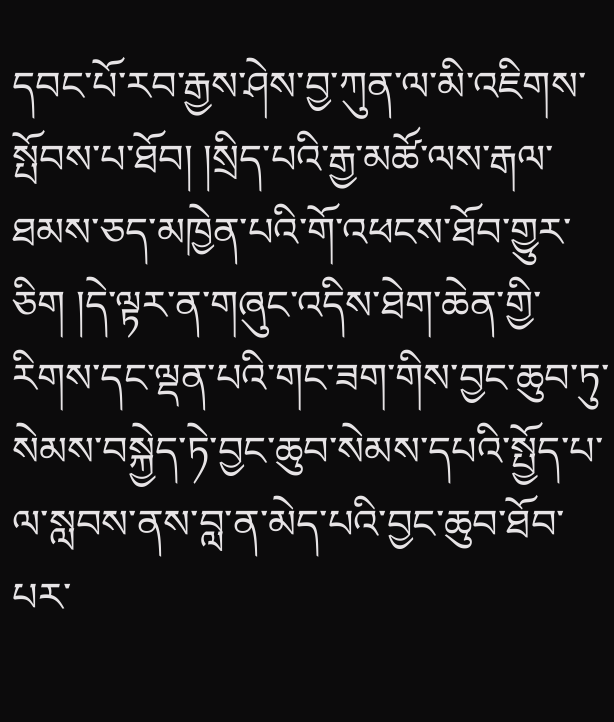དབང་པོ་རབ་རྒྱས་ཤེས་བྱ་ཀུན་ལ་མི་འཇིགས་སྤོབས་པ་ཐོབ། །སྲིད་པའི་རྒྱ་མཚོ་ལས་རྒལ་ཐམས་ཅད་མཁྱེན་པའི་གོ་འཕངས་ཐོབ་གྱུར་ཅིག །དེ་ལྟར་ན་གཞུང་འདིས་ཐེག་ཆེན་གྱི་རིགས་དང་ལྡན་པའི་གང་ཟག་གིས་བྱང་ཆུབ་ཏུ་སེམས་བསྐྱེད་ཏེ་བྱང་ཆུབ་སེམས་དཔའི་སྤྱོད་པ་ལ་སླབས་ནས་བླ་ན་མེད་པའི་བྱང་ཆུབ་ཐོབ་པར་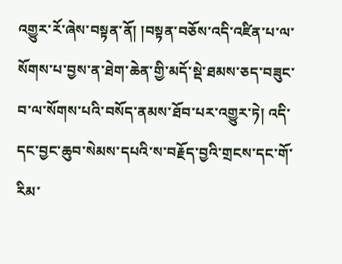འགྱུར་རོ་ཞེས་བསྟན་ནོ། །བསྟན་བཅོས་འདི་འཛིན་པ་ལ་སོགས་པ་བྱས་ན་ཐེག་ཆེན་གྱི་མདོ་སྡེ་ཐམས་ཅད་བཟུང་བ་ལ་སོགས་པའི་བསོད་ནམས་ཐོབ་པར་འགྱུར་ཏེ། འདི་དང་བྱང་ཆུབ་སེམས་དཔའི་ས་བརྗོད་བྱའི་གྲངས་དང་གོ་རིམ་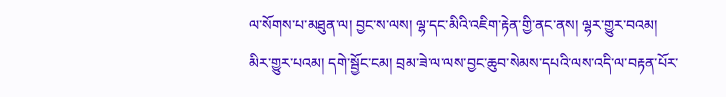ལ་སོགས་པ་མཐུན་ལ། བྱང་ས་ལས། ལྷ་དང་མིའི་འཇིག་རྟེན་གྱི་ནང་ནས། ལྷར་གྱུར་བའམ། མིར་གྱུར་པའམ། དགེ་སྦྱོང་ངམ། བྲམ་ཟེ་ལ་ལས་བྱང་ཆུབ་སེམས་དཔའི་ལས་འདི་ལ་བརྟན་པོར་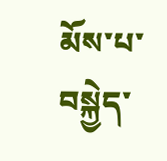མོས་པ་བསྐྱེད་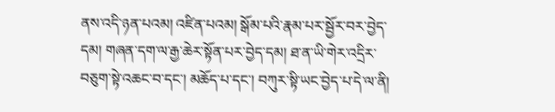ནས་འདི་ཉན་པའམ། འཛིན་པའམ། སྒོམ་པའི་རྣམ་པར་སྦྱོར་བར་བྱེད་དམ། གཞན་དག་ལ་རྒྱ་ཆེར་སྟོན་པར་བྱེད་དམ། ཐ་ན་ཡི་གེར་འདྲིར་བཅུག་སྟེ་འཆང་བ་དང་། མཆོད་པ་དང་། བཀུར་སྟི་ཡང་བྱེད་པ་དེ་ལ་ནི།